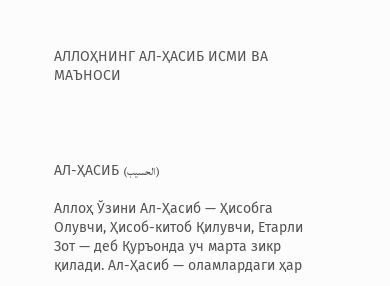АЛЛОҲНИНГ АЛ-ҲАСИБ ИСМИ ВА МАЪНОСИ




АЛ-ҲАСИБ (الحسيب)

Аллоҳ Ўзини Ал-Ҳасиб — Ҳисобга Олувчи, Ҳисоб-китоб Қилувчи, Етарли Зот — деб Қуръонда уч марта зикр қилади. Ал-Ҳасиб — оламлардаги ҳар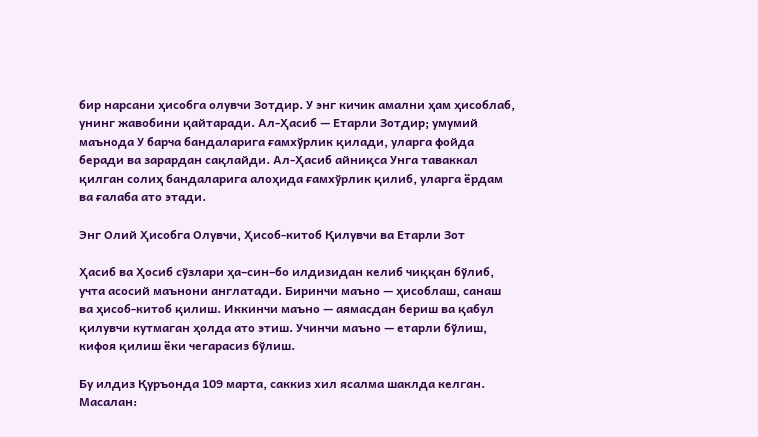бир нарсани ҳисобга олувчи Зотдир. У энг кичик амални ҳам ҳисоблаб, унинг жавобини қайтаради. Ал-Ҳасиб — Етарли Зотдир; умумий маънода У барча бандаларига ғамхўрлик қилади, уларга фойда беради ва зарардан сақлайди. Ал-Ҳасиб айниқса Унга таваккал қилган солиҳ бандаларига алоҳида ғамхўрлик қилиб, уларга ёрдам ва ғалаба ато этади.

Энг Олий Ҳисобга Олувчи, Ҳисоб-китоб Қилувчи ва Етарли Зот

Ҳасиб ва Ҳосиб сўзлари ҳа–син–бо илдизидан келиб чиққан бўлиб, учта асосий маънони англатади. Биринчи маъно — ҳисоблаш, санаш ва ҳисоб-китоб қилиш. Иккинчи маъно — аямасдан бериш ва қабул қилувчи кутмаган ҳолда ато этиш. Учинчи маъно — етарли бўлиш, кифоя қилиш ёки чегарасиз бўлиш.

Бу илдиз Қуръонда 109 марта, саккиз хил ясалма шаклда келган. Масалан: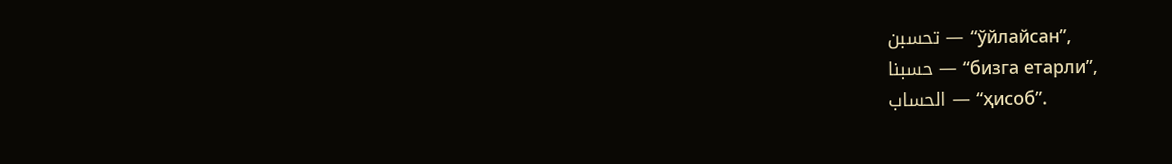تحسبن — “ўйлайсан”,
حسبنا — “бизга етарли”,
الحساب — “ҳисоб”.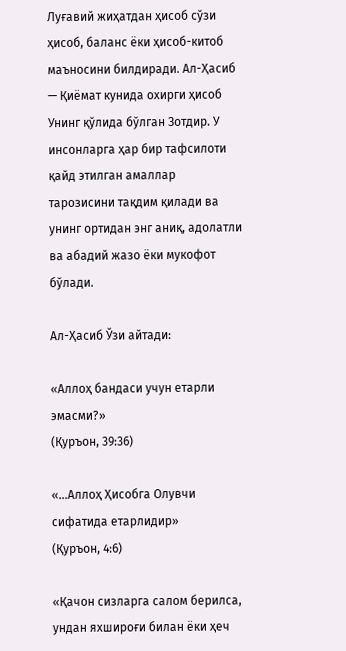Луғавий жиҳатдан ҳисоб сўзи ҳисоб, баланс ёки ҳисоб-китоб маъносини билдиради. Ал-Ҳасиб — Қиёмат кунида охирги ҳисоб Унинг қўлида бўлган Зотдир. У инсонларга ҳар бир тафсилоти қайд этилган амаллар тарозисини тақдим қилади ва унинг ортидан энг аниқ, адолатли ва абадий жазо ёки мукофот бўлади.

Ал-Ҳасиб Ўзи айтади:

«Аллоҳ бандаси учун етарли эмасми?»
(Қуръон, 39:36)

«…Аллоҳ Ҳисобга Олувчи сифатида етарлидир»
(Қуръон, 4:6)

«Қачон сизларга салом берилса, ундан яхшироғи билан ёки ҳеч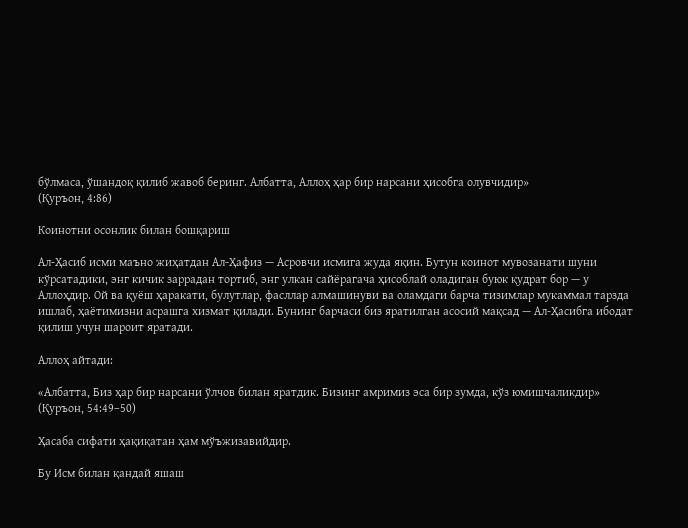бўлмаса, ўшандоқ қилиб жавоб беринг. Албатта, Аллоҳ ҳар бир нарсани ҳисобга олувчидир»
(Қуръон, 4:86)

Коинотни осонлик билан бошқариш

Ал-Ҳасиб исми маъно жиҳатдан Ал-Ҳафиз — Асровчи исмига жуда яқин. Бутун коинот мувозанати шуни кўрсатадики, энг кичик заррадан тортиб, энг улкан сайёрагача ҳисоблай оладиган буюк қудрат бор — у Аллоҳдир. Ой ва қуёш ҳаракати, булутлар, фасллар алмашинуви ва оламдаги барча тизимлар мукаммал тарзда ишлаб, ҳаётимизни асрашга хизмат қилади. Бунинг барчаси биз яратилган асосий мақсад — Ал-Ҳасибга ибодат қилиш учун шароит яратади.

Аллоҳ айтади:

«Албатта, Биз ҳар бир нарсани ўлчов билан яратдик. Бизинг амримиз эса бир зумда, кўз юмишчаликдир»
(Қуръон, 54:49–50)

Ҳасаба сифати ҳақиқатан ҳам мўъжизавийдир.

Бу Исм билан қандай яшаш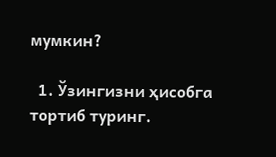мумкин?

  1. Ўзингизни ҳисобга тортиб туринг.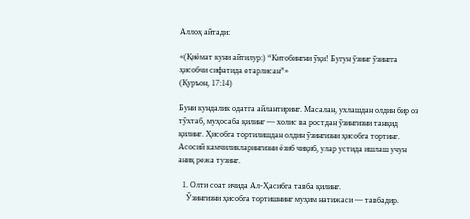Аллоҳ айтади:

«(Қиёмат куни айтилур:) “Китобингни ўқи! Бугун ўзинг ўзингга ҳисобчи сифатида етарлисан”»
(Қуръон, 17:14)

Буни кундалик одатга айлантиринг. Масалан, ухлашдан олдин бир оз тўхтаб, муҳосаба қилинг — холис ва ростдан ўзингизни танқид қилинг. Ҳисобга тортилишдан олдин ўзингизни ҳисобга тортинг. Асосий камчиликларингизни ёзиб чиқиб, улар устида ишлаш учун аниқ режа тузинг.

  1. Олти соат ичида Ал-Ҳасибга тавба қилинг.
    Ўзингизни ҳисобга тортишнинг муҳим натижаси — тавбадир.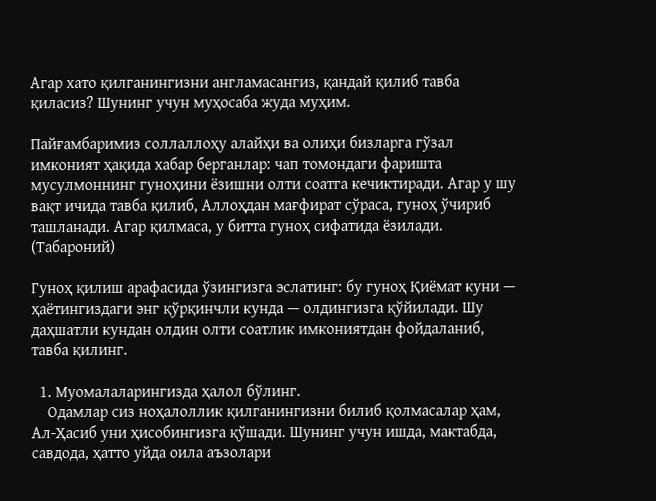Агар хато қилганингизни англамасангиз, қандай қилиб тавба қиласиз? Шунинг учун муҳосаба жуда муҳим.

Пайғамбаримиз соллаллоҳу алайҳи ва олиҳи бизларга гўзал имконият ҳақида хабар берганлар: чап томондаги фаришта мусулмоннинг гуноҳини ёзишни олти соатга кечиктиради. Агар у шу вақт ичида тавба қилиб, Аллоҳдан мағфират сўраса, гуноҳ ўчириб ташланади. Агар қилмаса, у битта гуноҳ сифатида ёзилади.
(Табароний)

Гуноҳ қилиш арафасида ўзингизга эслатинг: бу гуноҳ Қиёмат куни — ҳаётингиздаги энг қўрқинчли кунда — олдингизга қўйилади. Шу даҳшатли кундан олдин олти соатлик имкониятдан фойдаланиб, тавба қилинг.

  1. Муомалаларингизда ҳалол бўлинг.
    Одамлар сиз ноҳалоллик қилганингизни билиб қолмасалар ҳам, Ал-Ҳасиб уни ҳисобингизга қўшади. Шунинг учун ишда, мактабда, савдода, ҳатто уйда оила аъзолари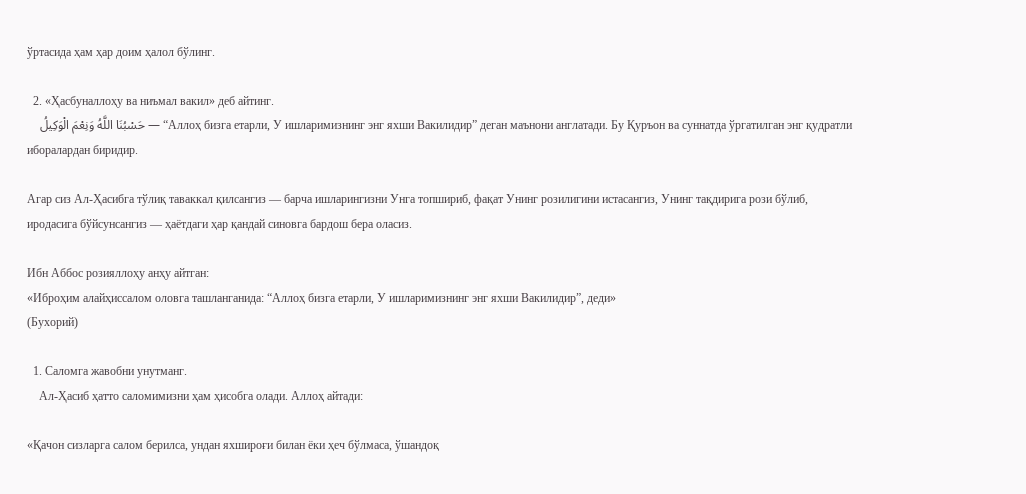ўртасида ҳам ҳар доим ҳалол бўлинг.

  2. «Ҳасбуналлоҳу ва ниъмал вакил» деб айтинг.
    حَسْبُنَا اللَّهُ وَنِعْمَ الْوَكِيلُ — “Аллоҳ бизга етарли, У ишларимизнинг энг яхши Вакилидир” деган маънони англатади. Бу Қуръон ва суннатда ўргатилган энг қудратли иборалардан биридир.

Агар сиз Ал-Ҳасибга тўлиқ таваккал қилсангиз — барча ишларингизни Унга топшириб, фақат Унинг розилигини истасангиз, Унинг тақдирига рози бўлиб, иродасига бўйсунсангиз — ҳаётдаги ҳар қандай синовга бардош бера оласиз.

Ибн Аббос розияллоҳу анҳу айтган:
«Иброҳим алайҳиссалом оловга ташланганида: “Аллоҳ бизга етарли, У ишларимизнинг энг яхши Вакилидир”, деди»
(Бухорий)

  1. Саломга жавобни унутманг.
    Ал-Ҳасиб ҳатто саломимизни ҳам ҳисобга олади. Аллоҳ айтади:

«Қачон сизларга салом берилса, ундан яхшироғи билан ёки ҳеч бўлмаса, ўшандоқ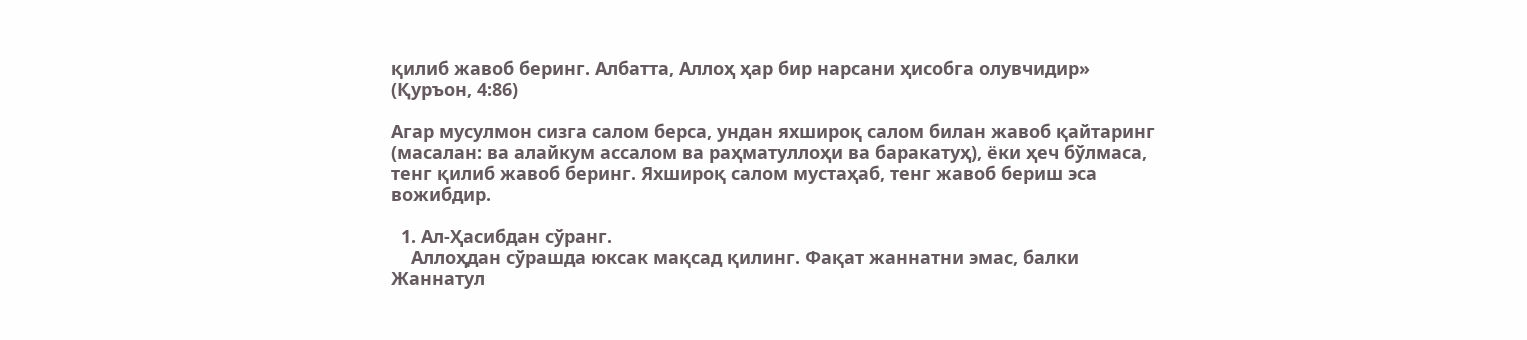қилиб жавоб беринг. Албатта, Аллоҳ ҳар бир нарсани ҳисобга олувчидир»
(Қуръон, 4:86)

Агар мусулмон сизга салом берса, ундан яхшироқ салом билан жавоб қайтаринг (масалан: ва алайкум ассалом ва раҳматуллоҳи ва баракатуҳ), ёки ҳеч бўлмаса, тенг қилиб жавоб беринг. Яхшироқ салом мустаҳаб, тенг жавоб бериш эса вожибдир.

  1. Ал-Ҳасибдан сўранг.
    Аллоҳдан сўрашда юксак мақсад қилинг. Фақат жаннатни эмас, балки Жаннатул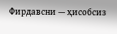Фирдавсни — ҳисобсиз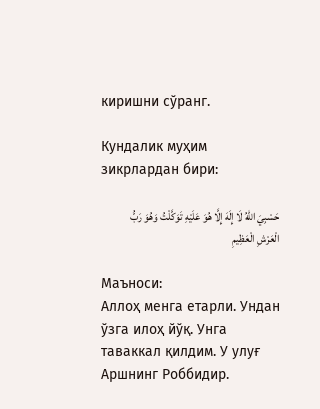киришни сўранг.

Кундалик муҳим зикрлардан бири:

حَسْبِيَ اللّٰهُ لَا إِلَهَ إِلَّا هُوَ عَلَيْهِ تَوَكَّلْتُ وَهُوَ رَبُّ الْعَرْشِ الْعَظِيمِ

Маъноси:
Аллоҳ менга етарли. Ундан ўзга илоҳ йўқ. Унга таваккал қилдим. У улуғ Аршнинг Роббидир.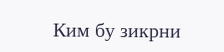Ким бу зикрни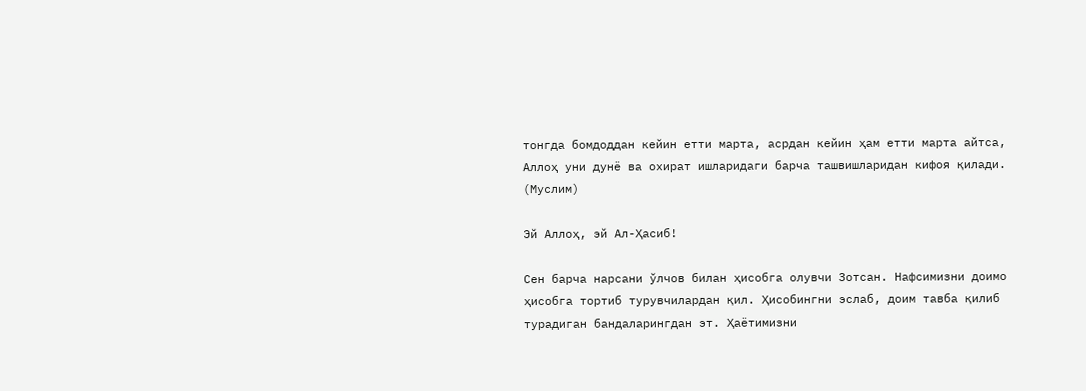тонгда бомдоддан кейин етти марта, асрдан кейин ҳам етти марта айтса, Аллоҳ уни дунё ва охират ишларидаги барча ташвишларидан кифоя қилади.
(Муслим)

Эй Аллоҳ, эй Ал-Ҳасиб!

Сен барча нарсани ўлчов билан ҳисобга олувчи Зотсан. Нафсимизни доимо ҳисобга тортиб турувчилардан қил. Ҳисобингни эслаб, доим тавба қилиб турадиган бандаларингдан эт. Ҳаётимизни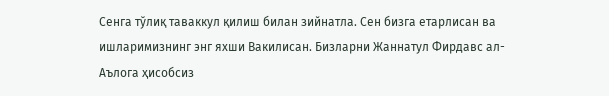Сенга тўлиқ таваккул қилиш билан зийнатла. Сен бизга етарлисан ва ишларимизнинг энг яхши Вакилисан. Бизларни Жаннатул Фирдавс ал-Аълога ҳисобсиз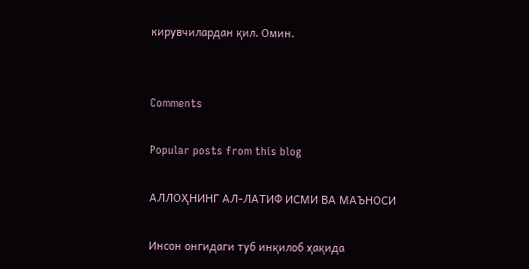кирувчилардан қил. Омин.


Comments

Popular posts from this blog

АЛЛОҲНИНГ АЛ-ЛАТИФ ИСМИ ВА МАЪНОСИ

Инсон онгидаги туб инқилоб ҳақида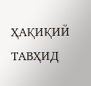ҲАҚИҚИЙ ТАВҲИД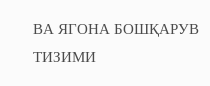ВА ЯГОНА БОШҚАРУВ ТИЗИМИ